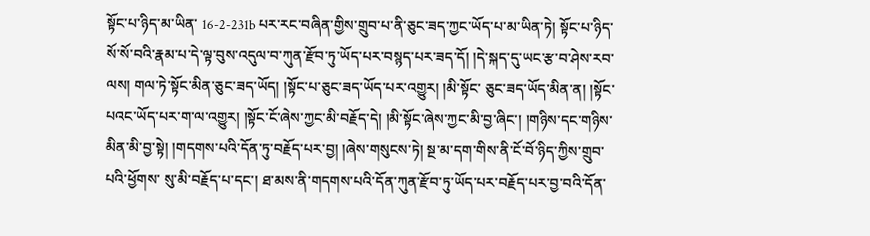སྟོང་པ་ཉིད་མ་ཡིན་ 16-2-231b པར་རང་བཞིན་གྱིས་གྲུབ་པ་ནི་ཅུང་ཟད་ཀྱང་ཡོད་པ་མ་ཡིན་ཏེ། སྟོང་པ་ཉིད་སོ་སོ་བའི་རྣམ་པ་དེ་ལྟ་བུས་འདུལ་བ་ཀུན་རྫོབ་ཏུ་ཡོད་པར་བསྙད་པར་ཟད་དོ། །དེ་སྐད་དུ་ཡང་རྩ་བ་ཤེས་རབ་ལས། གལ་ཏེ་སྟོང་མིན་ཅུང་ཟད་ཡོད། །སྟོང་པ་ཅུང་ཟད་ཡོད་པར་འགྱུར། །མི་སྟོང་ ཅུང་ཟད་ཡོད་མིན་ན། །སྟོང་པའང་ཡོད་པར་ག་ལ་འགྱུར། །སྟོང་ངོ་ཞེས་ཀྱང་མི་བརྗོད་དེ། །མི་སྟོང་ཞེས་ཀྱང་མི་བྱ་ཞིང་། །གཉིས་དང་གཉིས་མིན་མི་བྱ་སྟེ། །གདགས་པའི་དོན་ཏུ་བརྗོད་པར་བྱ། །ཞེས་གསུངས་ཏེ། སྔ་མ་དག་གིས་ནི་ངོ་བོ་ཉིད་ཀྱིས་གྲུབ་པའི་ཕྱོགས་ སུ་མི་བརྗོད་པ་དང་། ཐ་མས་ནི་གདགས་པའི་དོན་ཀུན་རྫོབ་ཏུ་ཡོད་པར་བརྗོད་པར་བྱ་བའི་དོན་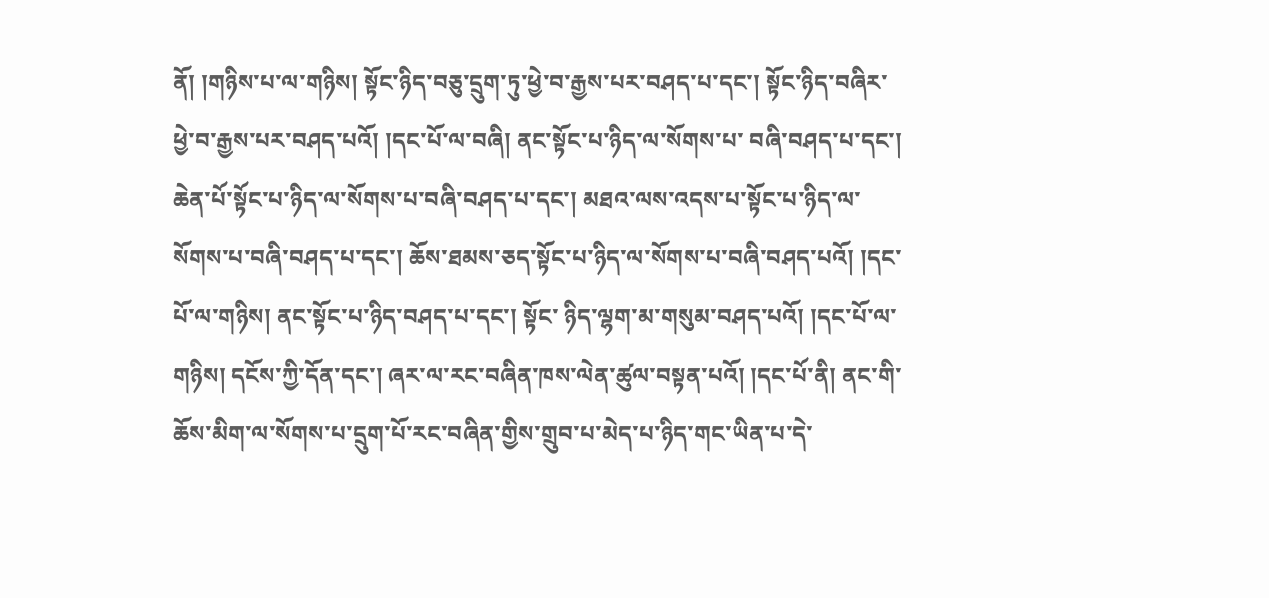ནོ། །གཉིས་པ་ལ་གཉིས། སྟོང་ཉིད་བཅུ་དྲུག་ཏུ་ཕྱེ་བ་རྒྱས་པར་བཤད་པ་དང་། སྟོང་ཉིད་བཞིར་ཕྱེ་བ་རྒྱས་པར་བཤད་པའོ། །དང་པོ་ལ་བཞི། ནང་སྟོང་པ་ཉིད་ལ་སོགས་པ་ བཞི་བཤད་པ་དང་། ཆེན་པོ་སྟོང་པ་ཉིད་ལ་སོགས་པ་བཞི་བཤད་པ་དང་། མཐའ་ལས་འདས་པ་སྟོང་པ་ཉིད་ལ་སོགས་པ་བཞི་བཤད་པ་དང་། ཆོས་ཐམས་ཅད་སྟོང་པ་ཉིད་ལ་སོགས་པ་བཞི་བཤད་པའོ། །དང་པོ་ལ་གཉིས། ནང་སྟོང་པ་ཉིད་བཤད་པ་དང་། སྟོང་ ཉིད་ལྷག་མ་གསུམ་བཤད་པའོ། །དང་པོ་ལ་གཉིས། དངོས་ཀྱི་དོན་དང་། ཞར་ལ་རང་བཞིན་ཁས་ལེན་ཚུལ་བསྟན་པའོ། །དང་པོ་ནི། ནང་གི་ཆོས་མིག་ལ་སོགས་པ་དྲུག་པོ་རང་བཞིན་གྱིས་གྲུབ་པ་མེད་པ་ཉིད་གང་ཡིན་པ་དེ་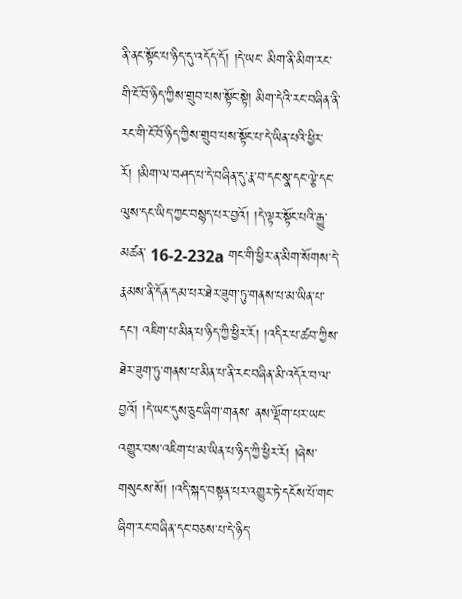ནི་ནང་སྟོང་པ་ཉིད་དུ་འདོད་དོ། །དེ་ཡང་ མིག་ནི་མིག་རང་གི་ངོ་བོ་ཉིད་ཀྱིས་གྲུབ་པས་སྟོང་སྟེ། མིག་དེའི་རང་བཞིན་ནི་རང་གི་ངོ་བོ་ཉིད་ཀྱིས་གྲུབ་པས་སྟོང་པ་དེ་ཡིན་པའི་ཕྱིར་རོ། །མིག་ལ་བཤད་པ་དེ་བཞིན་དུ་རྣ་བ་དང་སྣ་དང་ལྕེ་དང་ལུས་དང་ཡིད་ཀྱང་བསྙད་པར་བྱའོ། །དེ་ལྟར་སྟོང་པའི་རྒྱུ་མཚན་ 16-2-232a གང་གི་ཕྱིར་ན་མིག་སོགས་དེ་རྣམས་ནི་དོན་དམ་པར་ཐེར་ཟུག་ཏུ་གནས་པ་མ་ཡིན་པ་དང་། འཇིག་པ་མིན་པ་ཉིད་ཀྱི་ཕྱིར་རོ། །འདིར་པ་ཚབ་ཀྱིས་ཐེར་ཟུག་ཏུ་གནས་པ་མིན་པ་ནི་རང་བཞིན་མི་འདོར་བ་ལ་བྱའོ། །དེ་ཡང་དུས་ཅུང་ཞིག་གནས་ ནས་ལྡོག་པར་ཡང་འགྱུར་བས་འཇིག་པ་མ་ཡིན་པ་ཉིད་ཀྱི་ཕྱིར་རོ། །ཞེས་གསུངས་སོ། །འདི་སྐད་བསྟན་པར་འགྱུར་ཏེ་དངོས་པོ་གང་ཞིག་རང་བཞིན་དང་བཅས་པ་དེ་ཉིད་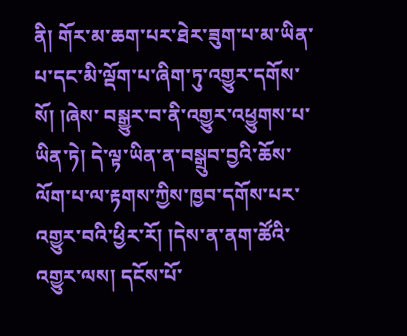ནི། གོར་མ་ཆག་པར་ཐེར་ཟུག་པ་མ་ཡིན་པ་དང་མི་ལྡོག་པ་ཞིག་ཏུ་འགྱུར་དགོས་སོ། །ཞེས་ བསྒྱུར་བ་ནི་འགྱུར་འཕྱུགས་པ་ཡིན་ཏེ། དེ་ལྟ་ཡིན་ན་བསྒྲུབ་བྱའི་ཆོས་ལོག་པ་ལ་རྟགས་ཀྱིས་ཁྱབ་དགོས་པར་འགྱུར་བའི་ཕྱིར་རོ། །དེས་ན་ནག་ཚོའི་འགྱུར་ལས། དངོས་པོ་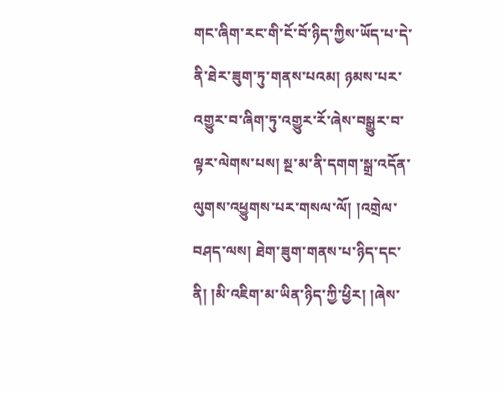གང་ཞིག་རང་གི་ངོ་བོ་ཉིད་ཀྱིས་ཡོད་པ་དེ་ནི་ཐེར་ཟུག་ཏུ་གནས་པའམ། ཉམས་པར་ འགྱུར་བ་ཞིག་ཏུ་འགྱུར་རོ་ཞེས་བསྒྱུར་བ་ལྟར་ལེགས་པས། སྔ་མ་ནི་དགག་སྒྲ་འདོན་ལུགས་འཕྱུགས་པར་གསལ་ལོ། །འགྲེལ་བཤད་ལས། ཐེག་ཟུག་གནས་པ་ཉིད་དང་ནི། །མི་འཇིག་མ་ཡིན་ཉིད་ཀྱི་ཕྱིར། །ཞེས་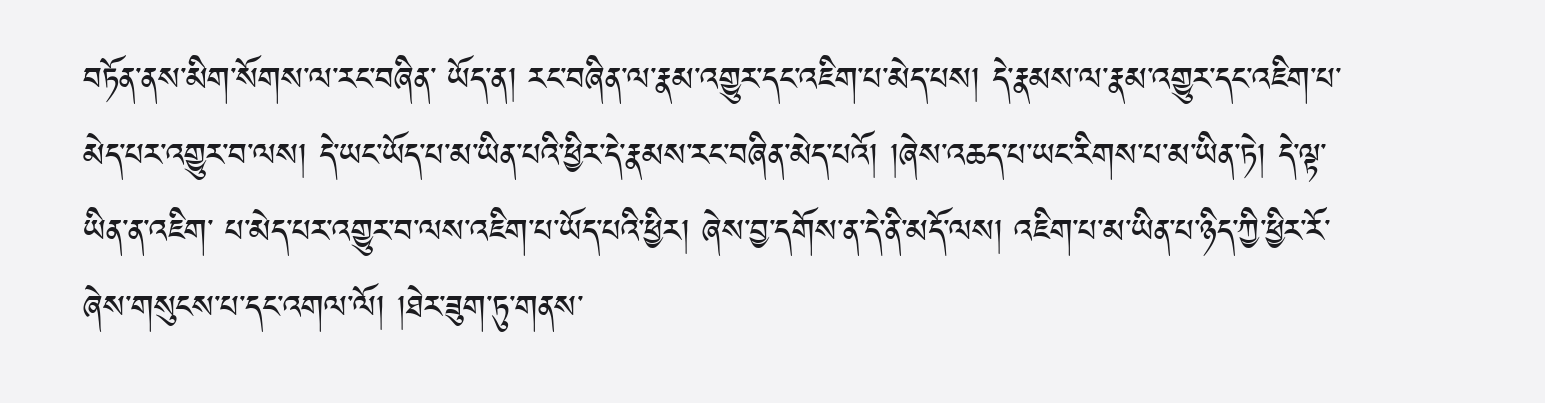བཏོན་ནས་མིག་སོགས་ལ་རང་བཞིན་ ཡོད་ན། རང་བཞིན་ལ་རྣམ་འགྱུར་དང་འཇིག་པ་མེད་པས། དེ་རྣམས་ལ་རྣམ་འགྱུར་དང་འཇིག་པ་མེད་པར་འགྱུར་བ་ལས། དེ་ཡང་ཡོད་པ་མ་ཡིན་པའི་ཕྱིར་དེ་རྣམས་རང་བཞིན་མེད་པའོ། །ཞེས་འཆད་པ་ཡང་རིགས་པ་མ་ཡིན་ཏེ། དེ་ལྟ་ཡིན་ན་འཇིག་ པ་མེད་པར་འགྱུར་བ་ལས་འཇིག་པ་ཡོད་པའི་ཕྱིར། ཞེས་བྱ་དགོས་ན་དེ་ནི་མདོ་ལས། འཇིག་པ་མ་ཡིན་པ་ཉིད་ཀྱི་ཕྱིར་རོ་ཞེས་གསུངས་པ་དང་འགལ་ལོ། །ཐེར་ཟུག་ཏུ་གནས་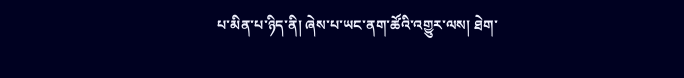པ་མིན་པ་ཉིད་ནི། ཞེས་པ་ཡང་ནག་ཚོའི་འགྱུར་ལས། ཐེག་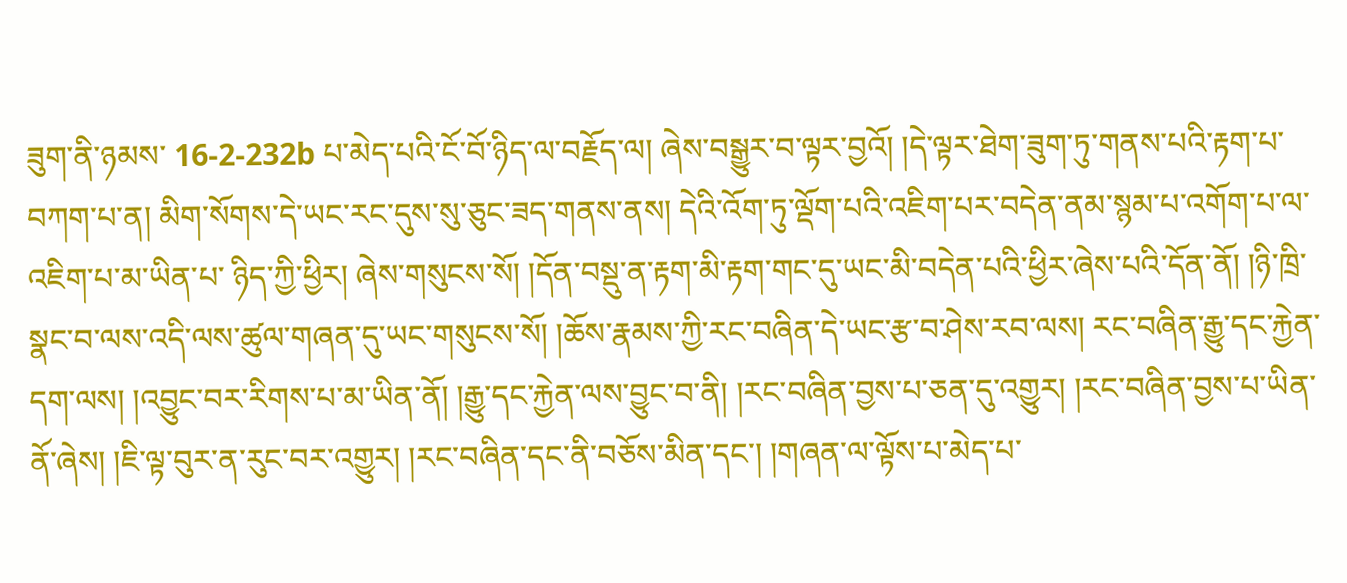ཟུག་ནི་ཉམས་ 16-2-232b པ་མེད་པའི་ངོ་བོ་ཉིད་ལ་བརྗོད་ལ། ཞེས་བསྒྱུར་བ་ལྟར་བྱའོ། །དེ་ལྟར་ཐེག་ཟུག་ཏུ་གནས་པའི་རྟག་པ་བཀག་པ་ན། མིག་སོགས་དེ་ཡང་རང་དུས་སུ་ཅུང་ཟད་གནས་ནས། དེའི་འོག་ཏུ་ལྡོག་པའི་འཇིག་པར་བདེན་ནམ་སྙམ་པ་འགོག་པ་ལ་འཇིག་པ་མ་ཡིན་པ་ ཉིད་ཀྱི་ཕྱིར། ཞེས་གསུངས་སོ། །དོན་བསྡུ་ན་རྟག་མི་རྟག་གང་དུ་ཡང་མི་བདེན་པའི་ཕྱིར་ཞེས་པའི་དོན་ནོ། །ཉི་ཁྲི་སྣང་བ་ལས་འདི་ལས་ཚུལ་གཞན་དུ་ཡང་གསུངས་སོ། །ཆོས་རྣམས་ཀྱི་རང་བཞིན་དེ་ཡང་རྩ་བ་ཤེས་རབ་ལས། རང་བཞིན་རྒྱུ་དང་རྐྱེན་ དག་ལས། །འབྱུང་བར་རིགས་པ་མ་ཡིན་ནོ། །རྒྱུ་དང་རྐྱེན་ལས་བྱུང་བ་ནི། །རང་བཞིན་བྱས་པ་ཅན་དུ་འགྱུར། །རང་བཞིན་བྱས་པ་ཡིན་ནོ་ཞེས། །ཇི་ལྟ་བུར་ན་རུང་བར་འགྱུར། །རང་བཞིན་དང་ནི་བཅོས་མིན་དང་། །གཞན་ལ་ལྟོས་པ་མེད་པ་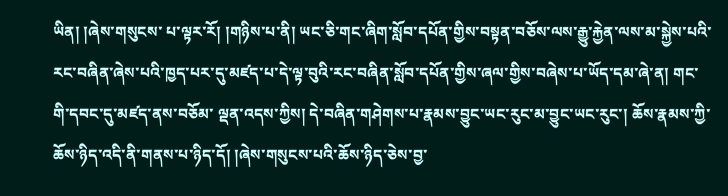ཡིན། །ཞེས་གསུངས་ པ་ལྟར་རོ། །གཉིས་པ་ནི། ཡང་ཅི་གང་ཞིག་སློབ་དཔོན་གྱིས་བསྟན་བཅོས་ལས་རྒྱུ་རྐྱེན་ལས་མ་སྐྱེས་པའི་རང་བཞིན་ཞེས་པའི་ཁྱད་པར་དུ་མཛད་པ་དེ་ལྟ་བུའི་རང་བཞིན་སློབ་དཔོན་གྱིས་ཞལ་གྱིས་བཞེས་པ་ཡོད་དམ་ཞེ་ན། གང་གི་དབང་དུ་མཛད་ནས་བཅོམ་ ལྡན་འདས་ཀྱིས། དེ་བཞིན་གཤེགས་པ་རྣམས་བྱུང་ཡང་རུང་མ་བྱུང་ཡང་རུང་། ཆོས་རྣམས་ཀྱི་ཆོས་ཉིད་འདི་ནི་གནས་པ་ཉིད་དོ། །ཞེས་གསུངས་པའི་ཆོས་ཉིད་ཅེས་བྱ་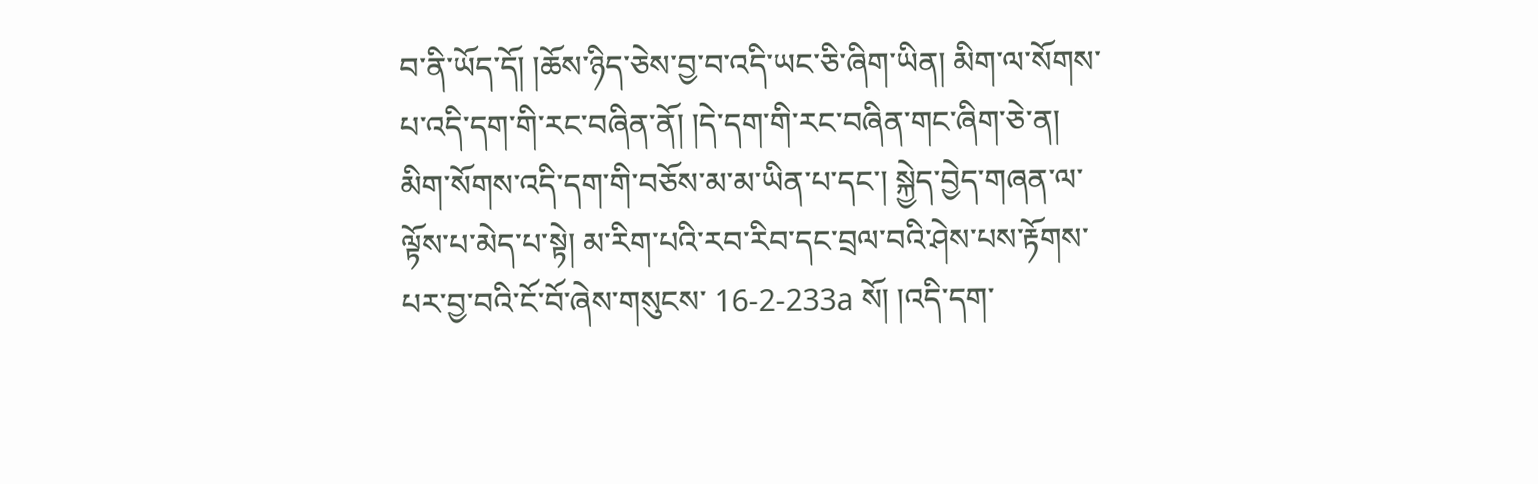བ་ནི་ཡོད་དོ། །ཆོས་ཉིད་ཅེས་བྱ་བ་འདི་ཡང་ཅི་ཞིག་ཡིན། མིག་ལ་སོགས་ པ་འདི་དག་གི་རང་བཞིན་ནོ། །དེ་དག་གི་རང་བཞིན་གང་ཞིག་ཅེ་ན། མིག་སོགས་འདི་དག་གི་བཅོས་མ་མ་ཡིན་པ་དང་། སྐྱེད་བྱེད་གཞན་ལ་ལྟོས་པ་མེད་པ་སྟེ། མ་རིག་པའི་རབ་རིབ་དང་བྲལ་བའི་ཤེས་པས་རྟོགས་པར་བྱ་བའི་ངོ་བོ་ཞེས་གསུངས་ 16-2-233a སོ། །འདི་དག་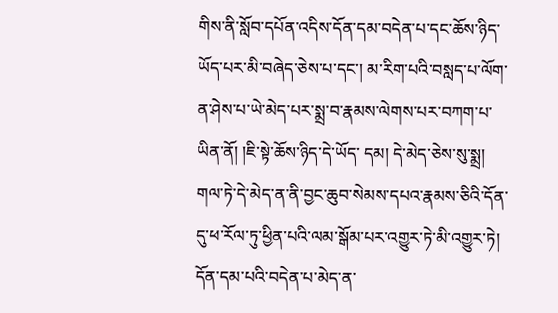གིས་ནི་སློབ་དཔོན་འདིས་དོན་དམ་བདེན་པ་དང་ཆོས་ཉིད་ཡོད་པར་མི་བཞེད་ཅེས་པ་དང་། མ་རིག་པའི་བསླད་པ་ལོག་ན་ཤེས་པ་ཡེ་མེད་པར་སྨྲ་བ་རྣམས་ལེགས་པར་བཀག་པ་ཡིན་ནོ། །ཇི་སྟེ་ཆོས་ཉིད་དེ་ཡོད་ དམ། དེ་མེད་ཅེས་སུ་སྨྲ། གལ་ཏེ་དེ་མེད་ན་ནི་བྱང་ཆུབ་སེམས་དཔའ་རྣམས་ཅིའི་དོན་དུ་ཕ་རོལ་ཏུ་ཕྱིན་པའི་ལམ་སྒོམ་པར་འགྱུར་ཏེ་མི་འགྱུར་ཏེ། དོན་དམ་པའི་བདེན་པ་མེད་ན་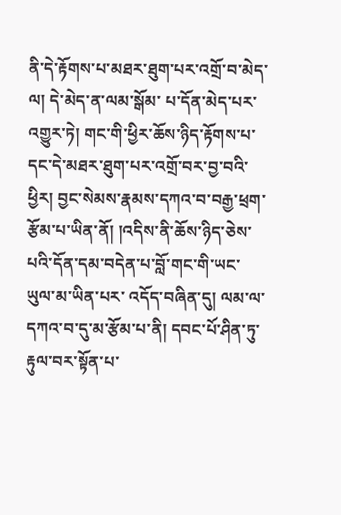ནི་དེ་རྟོགས་པ་མཐར་ཐུག་པར་འགྲོ་བ་མེད་ལ། དེ་མེད་ན་ལམ་སྒོམ་ པ་དོན་མེད་པར་འགྱུར་ཏེ། གང་གི་ཕྱིར་ཆོས་ཉིད་རྟོགས་པ་དང་དེ་མཐར་ཐུག་པར་འགྲོ་བར་བྱ་བའི་ཕྱིར། བྱང་སེམས་རྣམས་དཀའ་བ་བརྒྱ་ཕྲག་རྩོམ་པ་ཡིན་ནོ། །འདིས་ནི་ཆོས་ཉིད་ཅེས་པའི་དོན་དམ་བདེན་པ་བློ་གང་གི་ཡང་ཡུལ་མ་ཡིན་པར་ འདོད་བཞིན་དུ། ལམ་ལ་དཀའ་བ་དུ་མ་རྩོམ་པ་ནི། དབང་པོ་ཤིན་ཏུ་རྟུལ་བར་སྟོན་པ་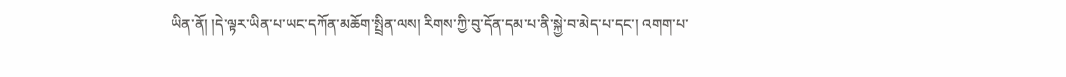ཡིན་ནོ། །དེ་ལྟར་ཡིན་པ་ཡང་དཀོན་མཆོག་སྤྲིན་ལས། རིགས་ཀྱི་བུ་དོན་དམ་པ་ནི་སྐྱེ་བ་མེད་པ་དང་། འགག་པ་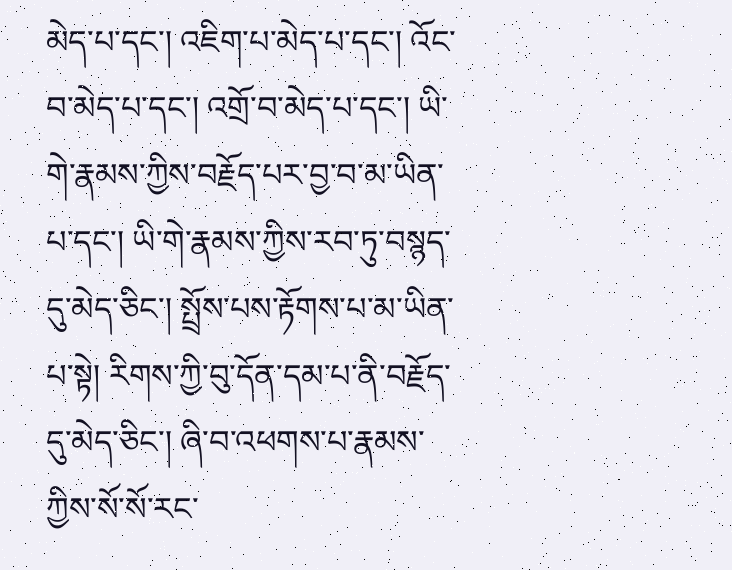མེད་པ་དང་། འཇིག་པ་མེད་པ་དང་། འོང་ བ་མེད་པ་དང་། འགྲོ་བ་མེད་པ་དང་། ཡི་གེ་རྣམས་ཀྱིས་བརྗོད་པར་བྱ་བ་མ་ཡིན་པ་དང་། ཡི་གེ་རྣམས་ཀྱིས་རབ་ཏུ་བསྙད་དུ་མེད་ཅིང་། སྤྲོས་པས་རྟོགས་པ་མ་ཡིན་པ་སྟེ། རིགས་ཀྱི་བུ་དོན་དམ་པ་ནི་བརྗོད་དུ་མེད་ཅིང་། ཞི་བ་འཕགས་པ་རྣམས་ ཀྱིས་སོ་སོ་རང་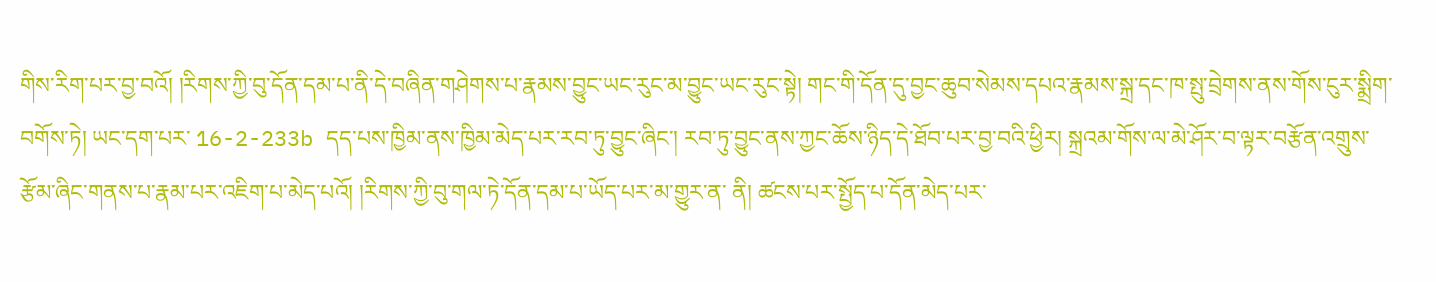གིས་རིག་པར་བྱ་བའོ། །རིགས་ཀྱི་བུ་དོན་དམ་པ་ནི་དེ་བཞིན་གཤེགས་པ་རྣམས་བྱུང་ཡང་རུང་མ་བྱུང་ཡང་རུང་སྟེ། གང་གི་དོན་དུ་བྱང་ཆུབ་སེམས་དཔའ་རྣམས་སྐྲ་དང་ཁ་སྤུ་བྲེགས་ནས་གོས་ངུར་སྨྲིག་བགོས་ཏེ། ཡང་དག་པར་ 16-2-233b དད་པས་ཁྱིམ་ནས་ཁྱིམ་མེད་པར་རབ་ཏུ་བྱུང་ཞིང་། རབ་ཏུ་བྱུང་ནས་ཀྱང་ཆོས་ཉིད་དེ་ཐོབ་པར་བྱ་བའི་ཕྱིར། སྐྲའམ་གོས་ལ་མེ་ཤོར་བ་ལྟར་བརྩོན་འགྲུས་རྩོམ་ཞིང་གནས་པ་རྣམ་པར་འཇིག་པ་མེད་པའོ། །རིགས་ཀྱི་བུ་གལ་ཏེ་དོན་དམ་པ་ཡོད་པར་མ་གྱུར་ན་ ནི། ཚངས་པར་སྤྱོད་པ་དོན་མེད་པར་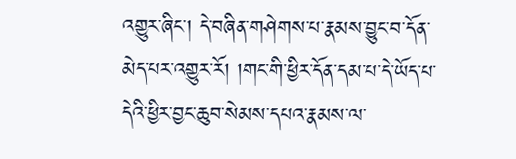འགྱུར་ཞིང་། དེ་བཞིན་གཤེགས་པ་རྣམས་བྱུང་བ་དོན་མེད་པར་འགྱུར་རོ། །གང་གི་ཕྱིར་དོན་དམ་པ་དེ་ཡོད་པ་དེའི་ཕྱིར་བྱང་ཆུབ་སེམས་དཔའ་རྣམས་ལ་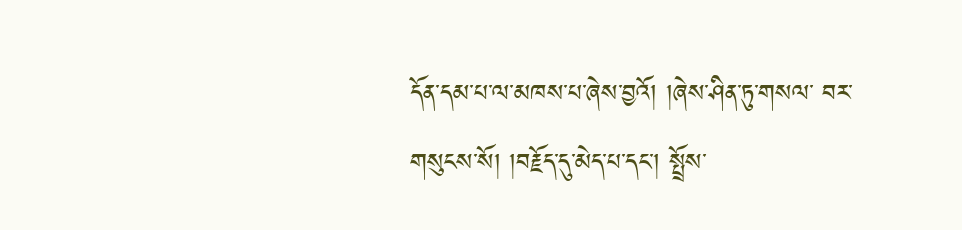དོན་དམ་པ་ལ་མཁས་པ་ཞེས་བྱའོ། །ཞེས་ཤིན་ཏུ་གསལ་ བར་གསུངས་སོ། །བརྗོད་དུ་མེད་པ་དང་། སྤྲོས་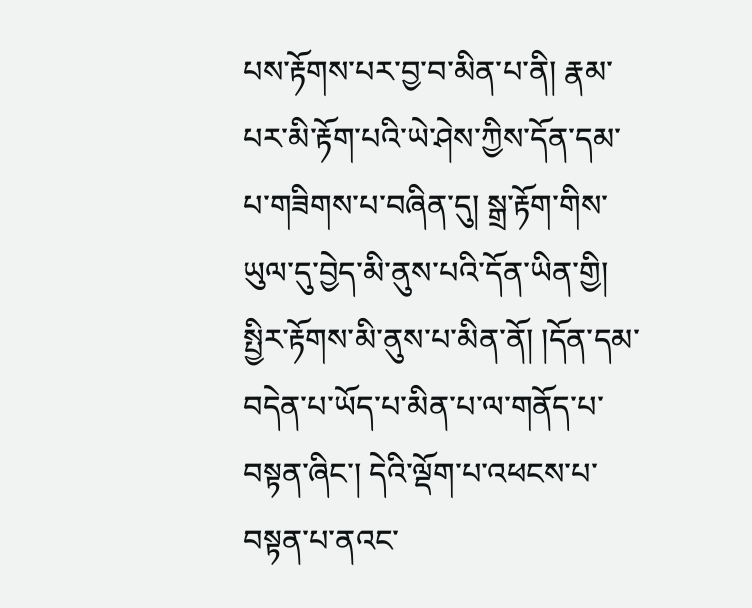པས་རྟོགས་པར་བྱ་བ་མིན་པ་ནི། རྣམ་པར་མི་རྟོག་པའི་ཡེ་ཤེས་ཀྱིས་དོན་དམ་པ་གཟིགས་པ་བཞིན་དུ། སྒྲ་རྟོག་གིས་ཡུལ་དུ་བྱེད་མི་ནུས་པའི་དོན་ཡིན་གྱི། སྤྱིར་རྟོགས་མི་ནུས་པ་མིན་ནོ། །དོན་དམ་ བདེན་པ་ཡོད་པ་མིན་པ་ལ་གནོད་པ་བསྟན་ཞིང་། དེའི་ལྡོག་པ་འཕངས་པ་བསྟན་པ་ནའང་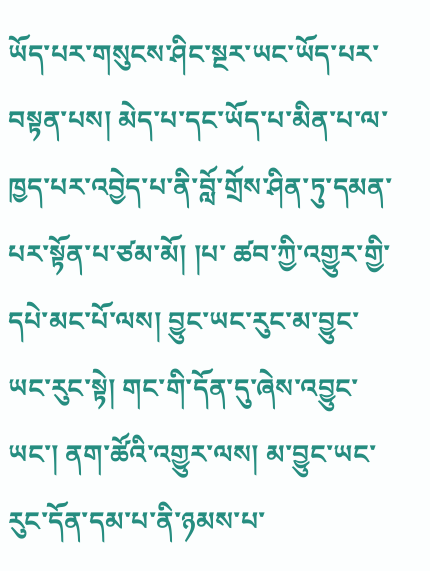ཡོད་པར་གསུངས་ཤིང་སྔར་ཡང་ཡོད་པར་བསྟན་པས། མེད་པ་དང་ཡོད་པ་མིན་པ་ལ་ཁྱད་པར་འབྱེད་པ་ནི་བློ་གྲོས་ཤིན་ཏུ་དམན་པར་སྟོན་པ་ཙམ་མོ། །པ་ ཚབ་ཀྱི་འགྱུར་གྱི་དཔེ་མང་པོ་ལས། བྱུང་ཡང་རུང་མ་བྱུང་ཡང་རུང་སྟེ། གང་གི་དོན་དུ་ཞེས་འབྱུང་ཡང་། ནག་ཚོའི་འགྱུར་ལས། མ་བྱུང་ཡང་རུང་དོན་དམ་པ་ནི་ཉམས་པ་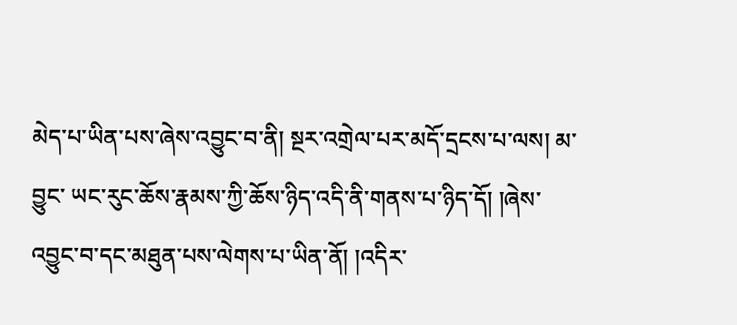མེད་པ་ཡིན་པས་ཞེས་འབྱུང་བ་ནི། སྔར་འགྲེལ་པར་མདོ་དྲངས་པ་ལས། མ་བྱུང་ ཡང་རུང་ཆོས་རྣམས་ཀྱི་ཆོས་ཉིད་འདི་ནི་གནས་པ་ཉིད་དོ། །ཞེས་འབྱུང་བ་དང་མཐུན་པས་ལེགས་པ་ཡིན་ནོ། །འདིར་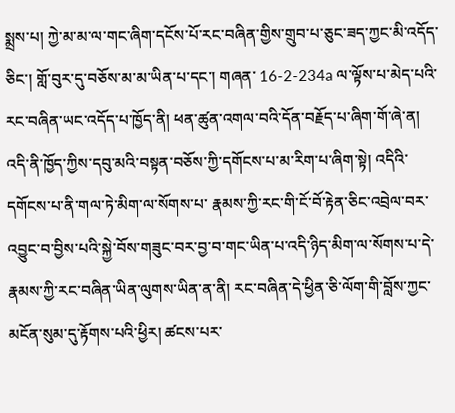སྨྲས་པ། ཀྱེ་མ་མ་ལ་གང་ཞིག་དངོས་པོ་རང་བཞིན་གྱིས་གྲུབ་པ་ཅུང་ཟད་ཀྱང་མི་འདོད་ཅིང་། གློ་བུར་དུ་བཅོས་མ་མ་ཡིན་པ་དང་། གཞན་ 16-2-234a ལ་ལྟོས་པ་མེད་པའི་རང་བཞིན་ཡང་འདོད་པ་ཁྱོད་ནི། ཕན་ཚུན་འགལ་བའི་དོན་བརྗོད་པ་ཞིག་གོ་ཞེ་ན། འདི་ནི་ཁྱོད་ཀྱིས་དབུ་མའི་བསྟན་བཅོས་ཀྱི་དགོངས་པ་མ་རིག་པ་ཞིག་སྟེ། འདིའི་དགོངས་པ་ནི་གལ་ཏེ་མིག་ལ་སོགས་པ་ རྣམས་ཀྱི་རང་གི་ངོ་བོ་རྟེན་ཅིང་འབྲེལ་བར་འབྱུང་བ་བྱིས་པའི་སྐྱེ་བོས་གཟུང་བར་བྱ་བ་གང་ཡིན་པ་འདི་ཉིད་མིག་ལ་སོགས་པ་དེ་རྣམས་ཀྱི་རང་བཞིན་ཡིན་ལུགས་ཡིན་ན་ནི། རང་བཞིན་དེ་ཕྱིན་ཅི་ལོག་གི་བློས་ཀྱང་མངོན་སུམ་དུ་རྟོགས་པའི་ཕྱིར། ཚངས་པར་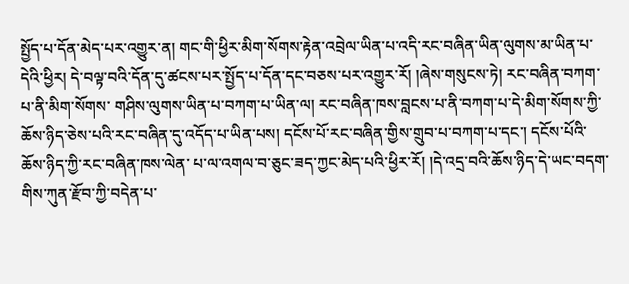སྤྱོད་པ་དོན་མེད་པར་འགྱུར་ན། གང་གི་ཕྱིར་མིག་སོགས་རྟེན་འབྲེལ་ཡིན་པ་འདི་རང་བཞིན་ཡིན་ལུགས་མ་ཡིན་པ་དེའི་ཕྱིར། དེ་བལྟ་བའི་དོན་དུ་ཚངས་པར་སྤྱོད་པ་དོན་དང་བཅས་པར་འགྱུར་རོ། །ཞེས་གསུངས་ཏེ། རང་བཞིན་བཀག་པ་ནི་མིག་སོགས་ གཤིས་ལུགས་ཡིན་པ་བཀག་པ་ཡིན་ལ། རང་བཞིན་ཁས་བླངས་པ་ནི་བཀག་པ་དེ་མིག་སོགས་ཀྱི་ཆོས་ཉིད་ཅེས་པའི་རང་བཞིན་དུ་འདོད་པ་ཡིན་པས། དངོས་པོ་རང་བཞིན་གྱིས་གྲུབ་པ་བཀག་པ་དང་། དངོས་པོའི་ཆོས་ཉིད་ཀྱི་རང་བཞིན་ཁས་ལེན་ པ་ལ་འགལ་བ་ཅུང་ཟད་ཀྱང་མེད་པའི་ཕྱིར་རོ། །དེ་འདྲ་བའི་ཆོས་ཉིད་དེ་ཡང་བདག་གིས་ཀུན་རྫོབ་ཀྱི་བདེན་པ་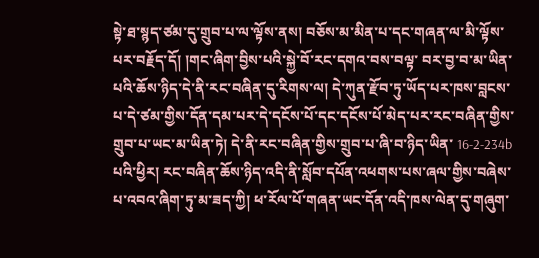སྟེ་ཐ་སྙད་ཙམ་དུ་གྲུབ་པ་ལ་ལྟོས་ནས། བཅོས་མ་མིན་པ་དང་གཞན་ལ་མི་ལྟོས་པར་བརྗོད་དོ། །གང་ཞིག་བྱིས་པའི་སྐྱེ་བོ་རང་དགའ་བས་བལྟ་ བར་བྱ་བ་མ་ཡིན་པའི་ཆོས་ཉིད་དེ་ནི་རང་བཞིན་དུ་རིགས་ལ། དེ་ཀུན་རྫོབ་ཏུ་ཡོད་པར་ཁས་བླངས་པ་དེ་ཙམ་གྱིས་དོན་དམ་པར་དེ་དངོས་པོ་དང་དངོས་པོ་མེད་པར་རང་བཞིན་གྱིས་གྲུབ་པ་ཡང་མ་ཡིན་ཏེ། དེ་ནི་རང་བཞིན་གྱིས་གྲུབ་པ་ཞི་བ་ཉིད་ཡིན་ 16-2-234b པའི་ཕྱིར། རང་བཞིན་ཆོས་ཉིད་འདི་ནི་སློབ་དཔོན་འཕགས་པས་ཞལ་གྱིས་བཞེས་པ་འབའ་ཞིག་ཏུ་མ་ཟད་ཀྱི། ཕ་རོལ་པོ་གཞན་ཡང་དོན་འདི་ཁས་ལེན་དུ་གཞུག་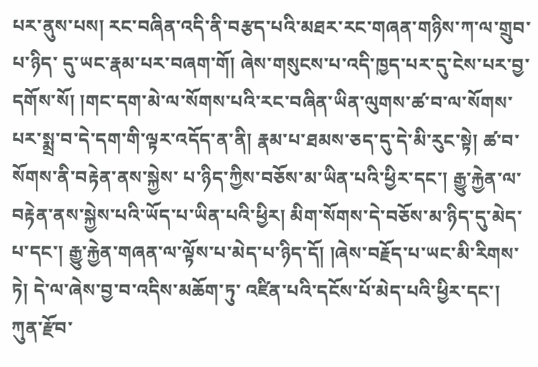པར་ནུས་པས། རང་བཞིན་འདི་ནི་བརྩད་པའི་མཐར་རང་གཞན་གཉིས་ཀ་ལ་གྲུབ་པ་ཉིད་ དུ་ཡང་རྣམ་པར་བཞག་གོ། ཞེས་གསུངས་པ་འདི་ཁྱད་པར་དུ་ངེས་པར་བྱ་དགོས་སོ། །གང་དག་མེ་ལ་སོགས་པའི་རང་བཞིན་ཡིན་ལུགས་ཚ་བ་ལ་སོགས་པར་སྨྲ་བ་དེ་དག་གི་ལྟར་འདོད་ན་ནི། རྣམ་པ་ཐམས་ཅད་དུ་དེ་མི་རུང་སྟེ། ཚ་བ་སོགས་ནི་བརྟེན་ནས་སྐྱེས་ པ་ཉིད་ཀྱིས་བཅོས་མ་ཡིན་པའི་ཕྱིར་དང་། རྒྱུ་རྐྱེན་ལ་བརྟེན་ནས་སྐྱེས་པའི་ཡོད་པ་ཡིན་པའི་ཕྱིར། མིག་སོགས་དེ་བཅོས་མ་ཉིད་དུ་མེད་པ་དང་། རྒྱུ་རྐྱེན་གཞན་ལ་ལྟོས་པ་མེད་པ་ཉིད་དོ། །ཞེས་བརྗོད་པ་ཡང་མི་རིགས་ཏེ། དེ་ལ་ཞེས་བྱ་བ་འདིས་མཆོག་ཏུ་ འཛིན་པའི་དངོས་པོ་མེད་པའི་ཕྱིར་དང་། ཀུན་རྫོབ་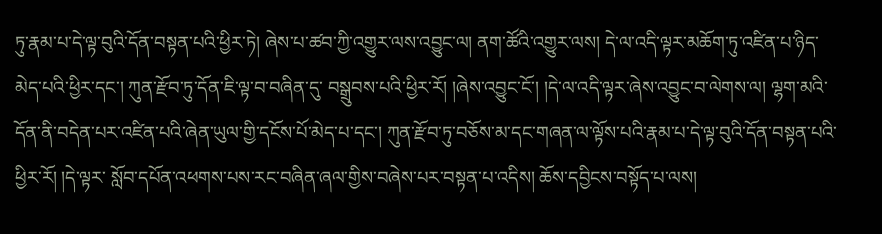ཏུ་རྣམ་པ་དེ་ལྟ་བུའི་དོན་བསྟན་པའི་ཕྱིར་ཏེ། ཞེས་པ་ཚབ་ཀྱི་འགྱུར་ལས་འབྱུང་ལ། ནག་ཚོའི་འགྱུར་ལས། དེ་ལ་འདི་ལྟར་མཆོག་ཏུ་འཛིན་པ་ཉིད་མེད་པའི་ཕྱིར་དང་། ཀུན་རྫོབ་ཏུ་དོན་ཇི་ལྟ་བ་བཞིན་དུ་ བསྒྲུབས་པའི་ཕྱིར་རོ། །ཞེས་འབྱུང་ངོ་། །དེ་ལ་འདི་ལྟར་ཞེས་འབྱུང་བ་ལེགས་ལ། ལྷག་མའི་དོན་ནི་བདེན་པར་འཛིན་པའི་ཞེན་ཡུལ་གྱི་དངོས་པོ་མེད་པ་དང་། ཀུན་རྫོབ་ཏུ་བཅོས་མ་དང་གཞན་ལ་ལྟོས་པའི་རྣམ་པ་དེ་ལྟ་བུའི་དོན་བསྟན་པའི་ཕྱིར་རོ། །དེ་ལྟར་ སློབ་དཔོན་འཕགས་པས་རང་བཞིན་ཞལ་གྱིས་བཞེས་པར་བསྟན་པ་འདིས། ཆོས་དབྱིངས་བསྟོད་པ་ལས།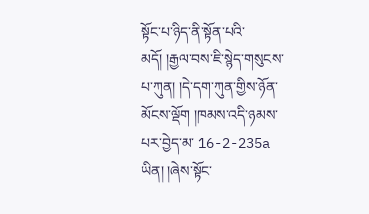སྟོང་པ་ཉིད་ནི་སྟོན་པའི་མདོ། །རྒྱལ་བས་ཇི་སྙེད་གསུངས་པ་ཀུན། །དེ་དག་ཀུན་གྱིས་ཉོན་མོངས་ལྡོག །ཁམས་འདི་ཉམས་པར་བྱེད་མ་ 16-2-235a ཡིན། །ཞེས་སྟོང་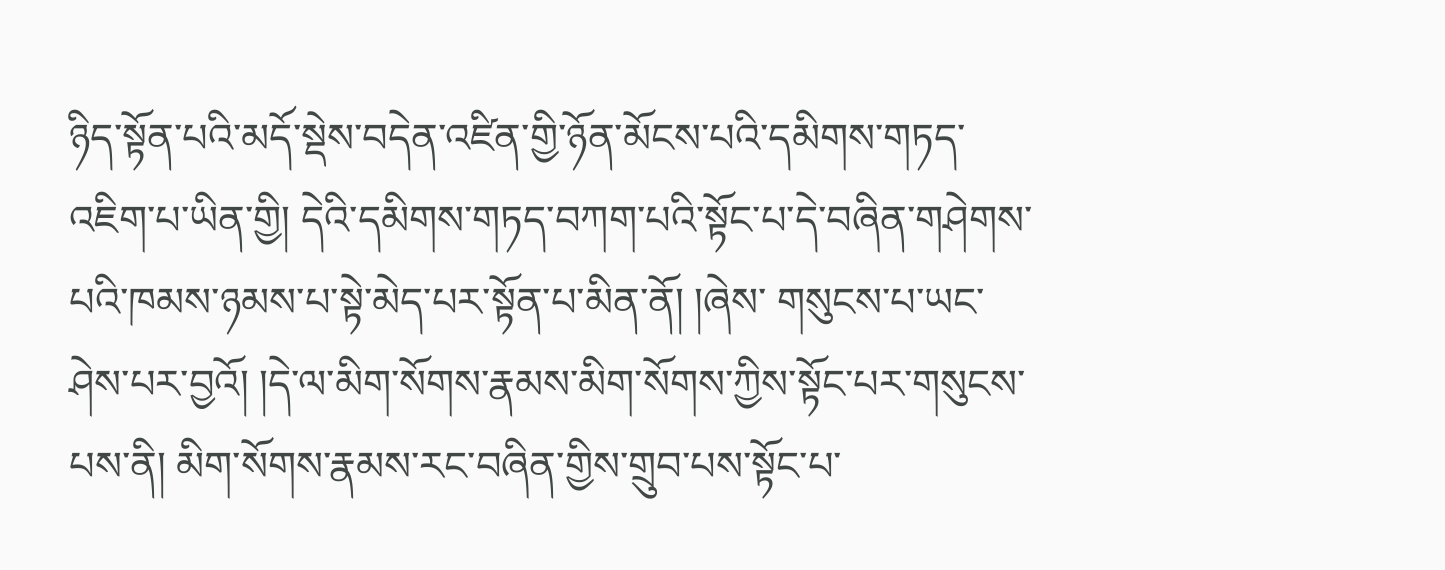ཉིད་སྟོན་པའི་མདོ་སྡེས་བདེན་འཛིན་གྱི་ཉོན་མོངས་པའི་དམིགས་གཏད་འཇིག་པ་ཡིན་གྱི། དེའི་དམིགས་གཏད་བཀག་པའི་སྟོང་པ་དེ་བཞིན་གཤེགས་པའི་ཁམས་ཉམས་པ་སྟེ་མེད་པར་སྟོན་པ་མིན་ནོ། །ཞེས་ གསུངས་པ་ཡང་ཤེས་པར་བྱའོ། །དེ་ལ་མིག་སོགས་རྣམས་མིག་སོགས་ཀྱིས་སྟོང་པར་གསུངས་པས་ནི། མིག་སོགས་རྣམས་རང་བཞིན་གྱིས་གྲུབ་པས་སྟོང་པ་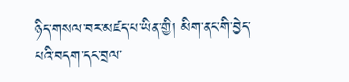ཉིད་གསལ་བར་མཛད་པ་ཡིན་གྱི། མིག་ནང་གི་བྱེད་པའི་བདག་དང་བྲལ་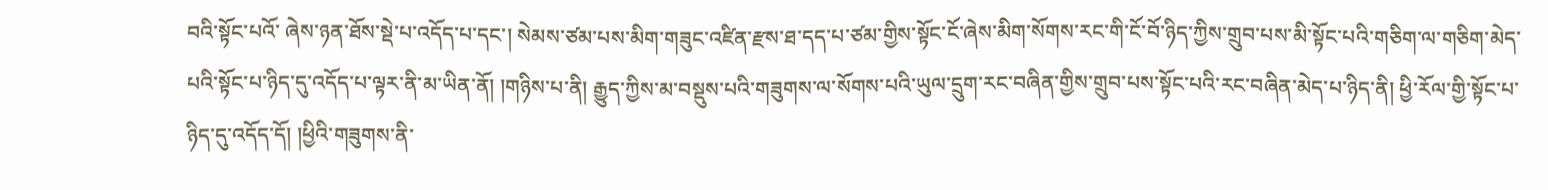བའི་སྟོང་པའོ་ ཞེས་ཉན་ཐོས་སྡེ་པ་འདོད་པ་དང་། སེམས་ཙམ་པས་མིག་གཟུང་འཛིན་རྫས་ཐ་དད་པ་ཙམ་གྱིས་སྟོང་ངོ་ཞེས་མིག་སོགས་རང་གི་ངོ་བོ་ཉིད་ཀྱིས་གྲུབ་པས་མི་སྟོང་པའི་གཅིག་ལ་གཅིག་མེད་པའི་སྟོང་པ་ཉིད་དུ་འདོད་པ་ལྟར་ནི་མ་ཡིན་ནོ། །གཉིས་པ་ནི། རྒྱུད་ཀྱིས་མ་བསྡུས་པའི་གཟུགས་ལ་སོགས་པའི་ཡུལ་དྲུག་རང་བཞིན་གྱིས་གྲུབ་པས་སྟོང་པའི་རང་བཞིན་མེད་པ་ཉིད་ནི། ཕྱི་རོལ་གྱི་སྟོང་པ་ཉིད་དུ་འདོད་དོ། །ཕྱིའི་གཟུགས་ནི་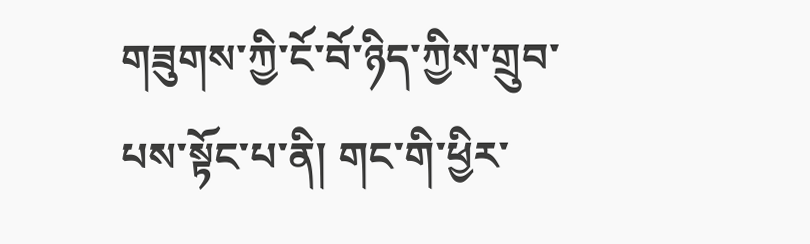གཟུགས་ཀྱི་ངོ་བོ་ཉིད་ཀྱིས་གྲུབ་པས་སྟོང་པ་ནི། གང་གི་ཕྱིར་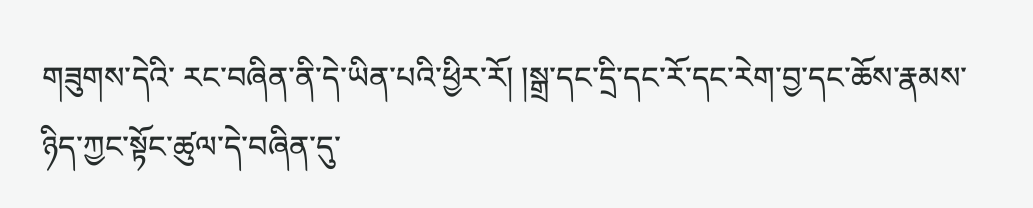གཟུགས་དེའི་ རང་བཞིན་ནི་དེ་ཡིན་པའི་ཕྱིར་རོ། །སྒྲ་དང་དྲི་དང་རོ་དང་རེག་བྱ་དང་ཆོས་རྣམས་ཉིད་ཀྱང་སྟོང་ཚུལ་དེ་བཞིན་དུ་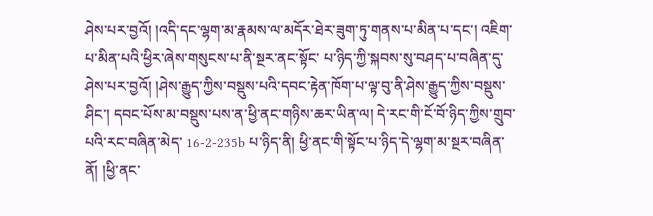ཤེས་པར་བྱའོ། །འདི་དང་ལྷག་མ་རྣམས་ལ་མདོར་ཐེར་ཟུག་ཏུ་གནས་པ་མིན་པ་དང་། འཇིག་པ་མིན་པའི་ཕྱིར་ཞེས་གསུངས་པ་ནི་སྔར་ནང་སྟོང་ པ་ཉིད་ཀྱི་སྐབས་སུ་བཤད་པ་བཞིན་དུ་ཤེས་པར་བྱའོ། །ཤེས་རྒྱུད་ཀྱིས་བསྡུས་པའི་དབང་རྟེན་ཁོག་པ་ལྟ་བུ་ནི་ཤེས་རྒྱུད་ཀྱིས་བསྡུས་ཤིང་། དབང་པོས་མ་བསྡུས་པས་ན་ཕྱི་ནང་གཉིས་ཆར་ཡིན་ལ། དེ་རང་གི་ངོ་བོ་ཉིད་ཀྱིས་གྲུབ་པའི་རང་བཞིན་མེད་ 16-2-235b པ་ཉིད་ནི། ཕྱི་ནང་གི་སྟོང་པ་ཉིད་དེ་ལྷག་མ་སྔར་བཞིན་ནོ། །ཕྱི་ནང་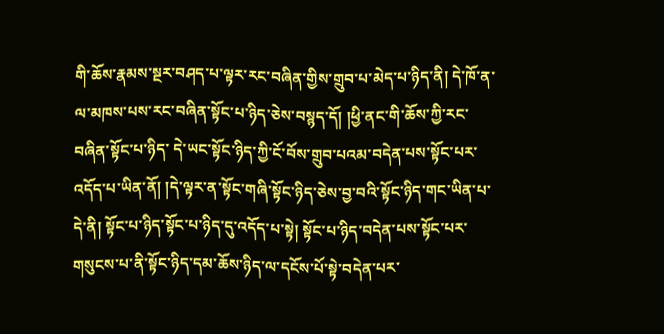གི་ཆོས་རྣམས་སྔར་བཤད་པ་ལྟར་རང་བཞིན་གྱིས་གྲུབ་པ་མེད་པ་ཉིད་ནི། དེ་ཁོ་ན་ལ་མཁས་པས་རང་བཞིན་སྟོང་པ་ཉིད་ཅེས་བསྙད་དོ། །ཕྱི་ནང་གི་ཆོས་ཀྱི་རང་བཞིན་སྟོང་པ་ཉིད་ དེ་ཡང་སྟོང་ཉིད་ཀྱི་ངོ་བོས་གྲུབ་པའམ་བདེན་པས་སྟོང་པར་འདོད་པ་ཡིན་ནོ། །དེ་ལྟར་ན་སྟོང་གཞི་སྟོང་ཉིད་ཅེས་བྱ་བའི་སྟོང་ཉིད་གང་ཡིན་པ་དེ་ནི། སྟོང་པ་ཉིད་སྟོང་པ་ཉིད་དུ་འདོད་པ་སྟེ། སྟོང་པ་ཉིད་བདེན་པས་སྟོང་པར་གསུངས་པ་ནི་སྟོང་ཉིད་དམ་ཆོས་ཉིད་ལ་དངོས་པོ་སྟེ་བདེན་པར་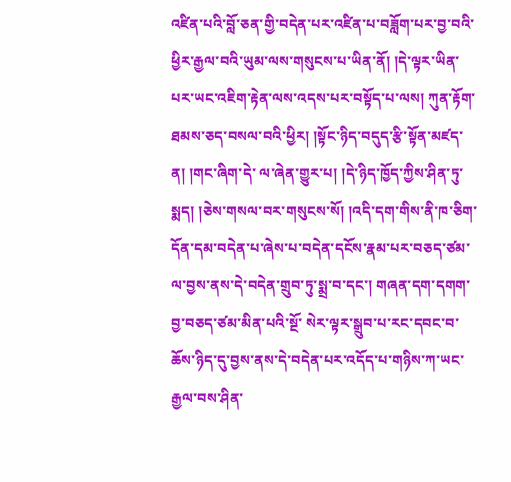འཛིན་པའི་བློ་ཅན་གྱི་བདེན་པར་འཛིན་པ་བཟློག་པར་བྱ་བའི་ཕྱིར་རྒྱལ་བའི་ཡུམ་ལས་གསུངས་པ་ཡིན་ནོ། །དེ་ལྟར་ཡིན་པར་ཡང་འཇིག་རྟེན་ལས་འདས་པར་བསྟོད་པ་ལས། ཀུན་རྟོག་ཐམས་ཅད་བསལ་བའི་ཕྱིར། །སྟོང་ཉིད་བདུད་རྩི་སྟོན་མཛད་ན། །གང་ཞིག་དེ་ ལ་ཞེན་གྱུར་པ། །དེ་ཉིད་ཁྱོད་ཀྱིས་ཤིན་ཏུ་སྨད། །ཅེས་གསལ་བར་གསུངས་སོ། །འདི་དག་གིས་ནི་ཁ་ཅིག་དོན་དམ་བདེན་པ་ཞེས་པ་བདེན་དངོས་རྣམ་པར་བཅད་ཙམ་ལ་བྱས་ནས་དེ་བདེན་གྲུབ་ཏུ་སྨྲ་བ་དང་། གཞན་དག་དགག་བྱ་བཅད་ཙམ་མིན་པའི་སྔོ་ སེར་ལྟར་སྒྲུབ་པ་རང་དབང་བ་ཆོས་ཉིད་དུ་བྱས་ནས་དེ་བདེན་པར་འདོད་པ་གཉིས་ཀ་ཡང་རྒྱལ་བས་ཤིན་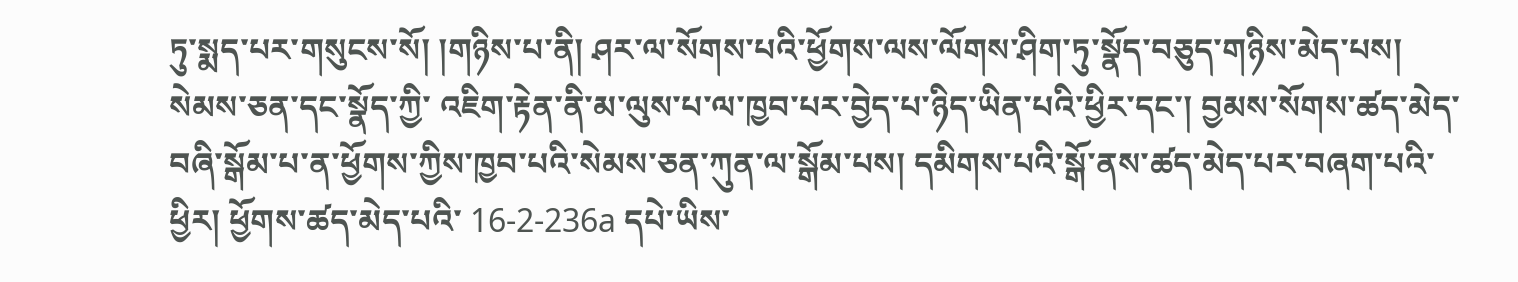ཏུ་སྨད་པར་གསུངས་སོ། །གཉིས་པ་ནི། ཤར་ལ་སོགས་པའི་ཕྱོགས་ལས་ལོགས་ཤིག་ཏུ་སྣོད་བཅུད་གཉིས་མེད་པས། སེམས་ཅན་དང་སྣོད་ཀྱི་ འཇིག་རྟེན་ནི་མ་ལུས་པ་ལ་ཁྱབ་པར་བྱེད་པ་ཉིད་ཡིན་པའི་ཕྱིར་དང་། བྱམས་སོགས་ཚད་མེད་བཞི་སྒོམ་པ་ན་ཕྱོགས་ཀྱིས་ཁྱབ་པའི་སེམས་ཅན་ཀུན་ལ་སྒོམ་པས། དམིགས་པའི་སྒོ་ནས་ཚད་མེད་པར་བཞག་པའི་ཕྱིར། ཕྱོགས་ཚད་མེད་པའི་ 16-2-236a དཔེ་ཡིས་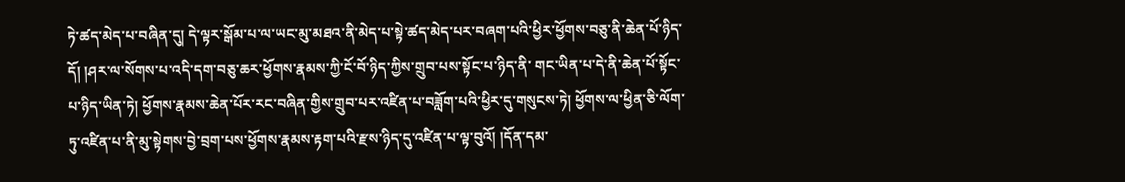ཏེ་ཚད་མེད་པ་བཞིན་དུ། དེ་ལྟར་སྒོམ་པ་ལ་ཡང་མུ་མཐའ་ནི་མེད་པ་སྟེ་ཚད་མེད་པར་བཞག་པའི་ཕྱིར་ཕྱོགས་བཅུ་ནི་ཆེན་པོ་ཉིད་དོ། །ཤར་ལ་སོགས་པ་འདི་དག་བཅུ་ཆར་ཕྱོགས་རྣམས་ཀྱི་ངོ་བོ་ཉིད་ཀྱིས་གྲུབ་པས་སྟོང་པ་ཉིད་ནི་ གང་ཡིན་པ་དེ་ནི་ཆེན་པོ་སྟོང་པ་ཉིད་ཡིན་ཏེ། ཕྱོགས་རྣམས་ཆེན་པོར་རང་བཞིན་གྱིས་གྲུབ་པར་འཛིན་པ་བཟློག་པའི་ཕྱིར་དུ་གསུངས་ཏེ། ཕྱོགས་ལ་ཕྱིན་ཅི་ལོག་ཏུ་འཛིན་པ་ནི་མུ་སྟེགས་བྱེ་བྲག་པས་ཕྱོགས་རྣམས་རྟག་པའི་རྫས་ཉིད་དུ་འཛིན་པ་ལྟ་བུའོ། །དོན་དམ་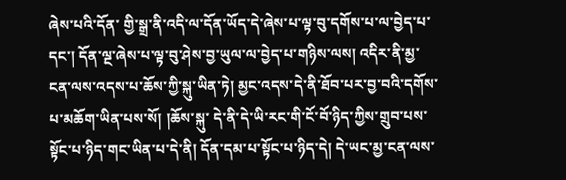ཞེས་པའི་དོན་ གྱི་སྒྲ་ནི་འདི་ལ་དོན་ཡོད་དེ་ཞེས་པ་ལྟ་བུ་དགོས་པ་ལ་བྱེད་པ་དང་། དོན་ལྔ་ཞེས་པ་ལྟ་བུ་ཤེས་བྱ་ཡུལ་ལ་བྱེད་པ་གཉིས་ལས། འདིར་ནི་མྱ་ངན་ལས་འདས་པ་ཆོས་ཀྱི་སྐུ་ཡིན་ཏེ། མྱང་འདས་དེ་ནི་ཐོབ་པར་བྱ་བའི་དགོས་པ་མཆོག་ཡིན་པས་སོ། །ཆོས་སྐུ་ དེ་ནི་དེ་ཡི་རང་གི་ངོ་བོ་ཉིད་ཀྱིས་གྲུབ་པས་སྟོང་པ་ཉིད་གང་ཡིན་པ་དེ་ནི། དོན་དམ་པ་སྟོང་པ་ཉིད་དེ། དེ་ཡང་མྱ་ངན་ལས་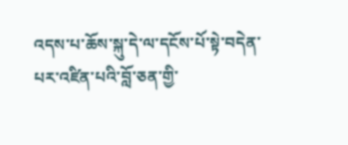འདས་པ་ཆོས་སྐུ་དེ་ལ་དངོས་པོ་སྟེ་བདེན་པར་འཛིན་པའི་བློ་ཅན་གྱི་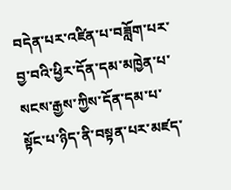བདེན་པར་འཛིན་པ་བཟློག་པར་བྱ་བའི་ཕྱིར་དོན་དམ་མཁྱེན་པ་ སངས་རྒྱས་ཀྱིས་དོན་དམ་པ་སྟོང་པ་ཉིད་ནི་བསྟན་པར་མཛད་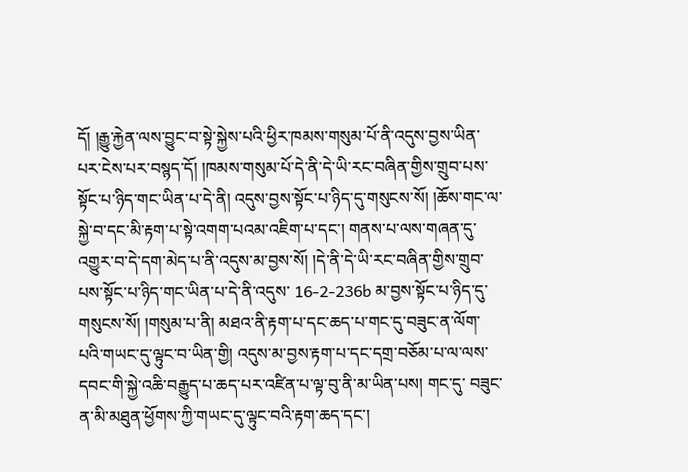དོ། །རྒྱུ་རྐྱེན་ལས་བྱུང་བ་སྟེ་སྐྱེས་པའི་ཕྱིར་ཁམས་གསུམ་པོ་ནི་འདུས་བྱས་ཡིན་པར་ངེས་པར་བསྙད་དོ། །ཁམས་གསུམ་པོ་དེ་ནི་དེ་ཡི་རང་བཞིན་གྱིས་གྲུབ་པས་སྟོང་པ་ཉིད་གང་ཡིན་པ་དེ་ནི། འདུས་བྱས་སྟོང་པ་ཉིད་དུ་གསུངས་སོ། །ཆོས་གང་ལ་སྐྱེ་བ་དང་མི་རྟག་པ་སྟེ་འགག་པའམ་འཇིག་པ་དང་། གནས་པ་ལས་གཞན་དུ་འགྱུར་བ་དེ་དག་མེད་པ་ནི་འདུས་མ་བྱས་སོ། །དེ་ནི་དེ་ཡི་རང་བཞིན་གྱིས་གྲུབ་པས་སྟོང་པ་ཉིད་གང་ཡིན་པ་དེ་ནི་འདུས་ 16-2-236b མ་བྱས་སྟོང་པ་ཉིད་དུ་གསུངས་སོ། །གསུམ་པ་ནི། མཐའ་ནི་རྟག་པ་དང་ཆད་པ་གང་དུ་བཟུང་ན་ལོག་པའི་གཡང་དུ་ལྟུང་བ་ཡིན་གྱི། འདུས་མ་བྱས་རྟག་པ་དང་དགྲ་བཅོམ་པ་ལ་ལས་དབང་གི་སྐྱེ་འཆི་བརྒྱུད་པ་ཆད་པར་འཛིན་པ་ལྟ་བུ་ནི་མ་ཡིན་པས། གང་དུ་ བཟུང་ན་མི་མཐུན་ཕྱོགས་ཀྱི་གཡང་དུ་ལྟུང་བའི་རྟག་ཆད་དང་།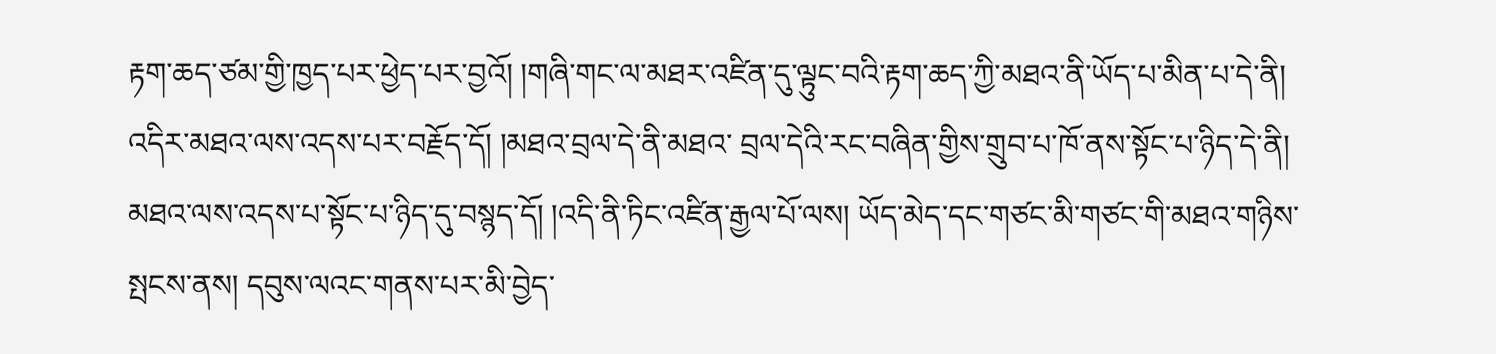རྟག་ཆད་ཙམ་གྱི་ཁྱད་པར་ཕྱེད་པར་བྱའོ། །གཞི་གང་ལ་མཐར་འཛིན་དུ་ལྟུང་བའི་རྟག་ཆད་ཀྱི་མཐའ་ནི་ཡོད་པ་མིན་པ་དེ་ནི། འདིར་མཐའ་ལས་འདས་པར་བརྗོད་དོ། །མཐའ་བྲལ་དེ་ནི་མཐའ་ བྲལ་དེའི་རང་བཞིན་གྱིས་གྲུབ་པ་ཁོ་ནས་སྟོང་པ་ཉིད་དེ་ནི། མཐའ་ལས་འདས་པ་སྟོང་པ་ཉིད་དུ་བསྙད་དོ། །འདི་ནི་ཏིང་འཛིན་རྒྱལ་པོ་ལས། ཡོད་མེད་དང་གཙང་མི་གཙང་གི་མཐའ་གཉིས་སྤངས་ནས། དབུས་ལའང་གནས་པར་མི་བྱེད་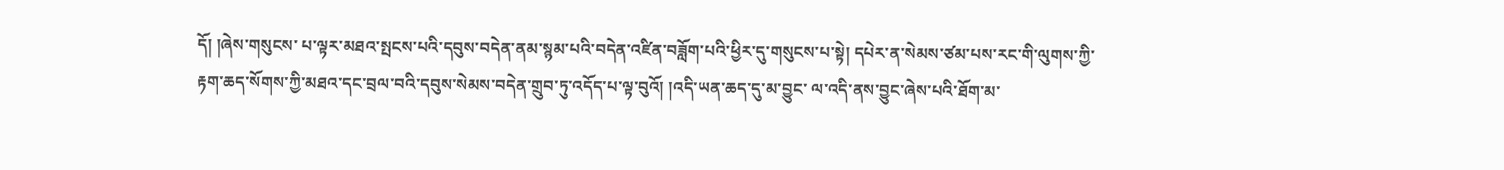དོ། །ཞེས་གསུངས་ པ་ལྟར་མཐའ་སྤངས་པའི་དབུས་བདེན་ནམ་སྙམ་པའི་བདེན་འཛིན་བཟློག་པའི་ཕྱིར་དུ་གསུངས་པ་སྟེ། དཔེར་ན་སེམས་ཙམ་པས་རང་གི་ལུགས་ཀྱི་རྟག་ཆད་སོགས་ཀྱི་མཐའ་དང་བྲལ་བའི་དབུས་སེམས་བདེན་གྲུབ་ཏུ་འདོད་པ་ལྟ་བུའོ། །འདི་ཡན་ཆད་དུ་མ་བྱུང་ ལ་འདི་ནས་བྱུང་ཞེས་པའི་ཐོག་མ་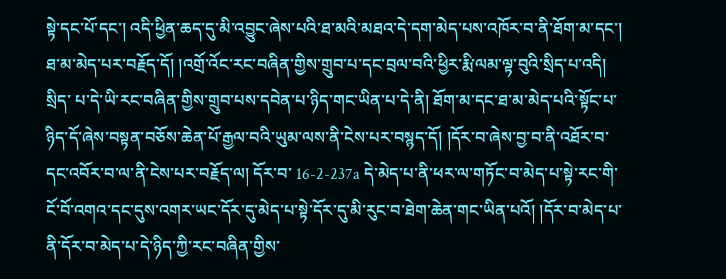སྟེ་དང་པོ་དང་། འདི་ཕྱིན་ཆད་དུ་མི་འབྱུང་ཞེས་པའི་ཐ་མའི་མཐའ་དེ་དག་མེད་པས་འཁོར་བ་ནི་ཐོག་མ་དང་། ཐ་མ་མེད་པར་བརྗོད་དོ། །འགྲོ་འོང་རང་བཞིན་གྱིས་གྲུབ་པ་དང་བྲལ་བའི་ཕྱིར་རྨི་ལམ་ལྟ་བུའི་སྲིད་པ་འདི། སྲིད་ པ་དེ་ཡི་རང་བཞིན་གྱིས་གྲུབ་པས་དབེན་པ་ཉིད་གང་ཡིན་པ་དེ་ནི། ཐོག་མ་དང་ཐ་མ་མེད་པའི་སྟོང་པ་ཉིད་དོ་ཞེས་བསྟན་བཅོས་ཆེན་པོ་རྒྱལ་བའི་ཡུམ་ལས་ནི་ངེས་པར་བསྙད་དོ། །དོར་བ་ཞེས་བྱ་བ་ནི་འཐོར་བ་དང་འབོར་བ་ལ་ནི་ངེས་པར་བརྗོད་ལ། དོར་བ་ 16-2-237a དེ་མེད་པ་ནི་ཕར་ལ་གཏོང་བ་མེད་པ་སྟེ་རང་གི་ངོ་བོ་འགའ་དང་དུས་འགར་ཡང་དོར་དུ་མེད་པ་སྟེ་དོར་དུ་མི་རུང་བ་ཐེག་ཆེན་གང་ཡིན་པའོ། །དོར་བ་མེད་པ་ནི་དོར་བ་མེད་པ་དེ་ཉིད་ཀྱི་རང་བཞིན་གྱིས་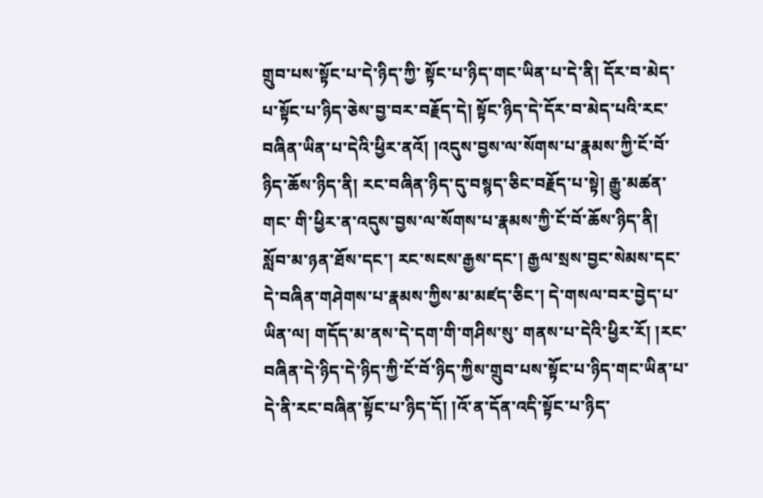གྲུབ་པས་སྟོང་པ་དེ་ཉིད་ཀྱི་ སྟོང་པ་ཉིད་གང་ཡིན་པ་དེ་ནི། དོར་བ་མེད་པ་སྟོང་པ་ཉིད་ཅེས་བྱ་བར་བརྗོད་དེ། སྟོང་ཉིད་དེ་དོར་བ་མེད་པའི་རང་བཞིན་ཡིན་པ་དེའི་ཕྱིར་ནའོ། །འདུས་བྱས་ལ་སོགས་པ་རྣམས་ཀྱི་ངོ་བོ་ཉིད་ཆོས་ཉིད་ནི། རང་བཞིན་ཉིད་དུ་བསྙད་ཅིང་བརྗོད་པ་སྟེ། རྒྱུ་མཚན་གང་ གི་ཕྱིར་ན་འདུས་བྱས་ལ་སོགས་པ་རྣམས་ཀྱི་ངོ་བོ་ཆོས་ཉིད་ནི། སློབ་མ་ཉན་ཐོས་དང་། རང་སངས་རྒྱས་དང་། རྒྱལ་སྲས་བྱང་སེམས་དང་དེ་བཞིན་གཤེགས་པ་རྣམས་ཀྱིས་མ་མཛད་ཅིང་། དེ་གསལ་བར་བྱེད་པ་ཡིན་ལ། གདོད་མ་ནས་དེ་དག་གི་གཤིས་སུ་ གནས་པ་དེའི་ཕྱིར་རོ། །རང་བཞིན་དེ་ཉིད་དེ་ཉིད་ཀྱི་ངོ་བོ་ཉིད་ཀྱིས་གྲུབ་པས་སྟོང་པ་ཉིད་གང་ཡིན་པ་དེ་ནི་རང་བཞིན་སྟོང་པ་ཉིད་དོ། །འོ་ན་དོན་འདི་སྟོང་པ་ཉིད་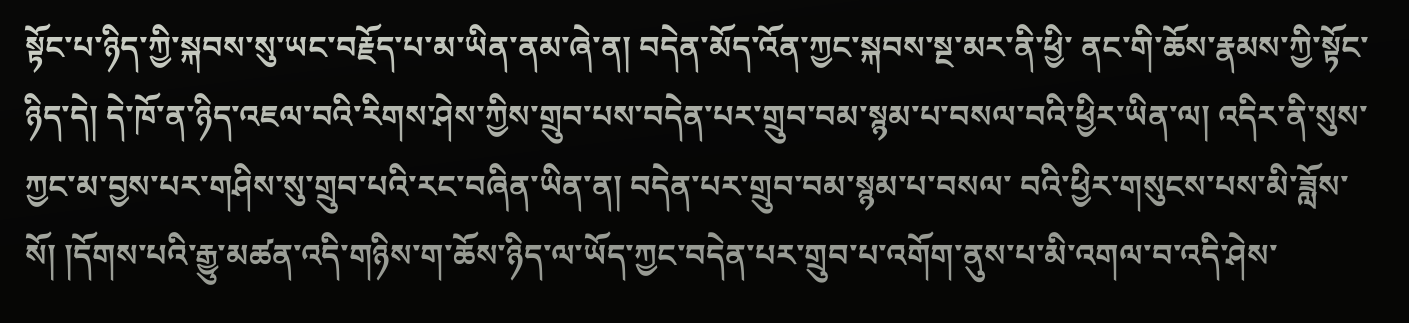སྟོང་པ་ཉིད་ཀྱི་སྐབས་སུ་ཡང་བརྗོད་པ་མ་ཡིན་ནམ་ཞེ་ན། བདེན་མོད་འོན་ཀྱང་སྐབས་སྔ་མར་ནི་ཕྱི་ ནང་གི་ཆོས་རྣམས་ཀྱི་སྟོང་ཉིད་དེ། དེ་ཁོ་ན་ཉིད་འཇལ་བའི་རིགས་ཤེས་ཀྱིས་གྲུབ་པས་བདེན་པར་གྲུབ་བམ་སྙམ་པ་བསལ་བའི་ཕྱིར་ཡིན་ལ། འདིར་ནི་སུས་ཀྱང་མ་བྱས་པར་གཤིས་སུ་གྲུབ་པའི་རང་བཞིན་ཡིན་ན། བདེན་པར་གྲུབ་བམ་སྙམ་པ་བསལ་ བའི་ཕྱིར་གསུངས་པས་མི་ཟློས་སོ། །དོགས་པའི་རྒྱུ་མཚན་འདི་གཉིས་ག་ཆོས་ཉིད་ལ་ཡོད་ཀྱང་བདེན་པར་གྲུབ་པ་འགོག་ནུས་པ་མི་འགལ་བ་འདི་ཤེས་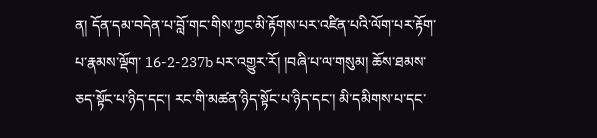ན། དོན་དམ་བདེན་པ་བློ་གང་གིས་ཀྱང་མི་རྟོགས་པར་འཛིན་པའི་ལོག་པར་རྟོག་པ་རྣམས་ལྡོག་ 16-2-237b པར་འགྱུར་རོ། །བཞི་པ་ལ་གསུམ། ཆོས་ཐམས་ཅད་སྟོང་པ་ཉིད་དང་། རང་གི་མཚན་ཉིད་སྟོང་པ་ཉིད་དང་། མི་དམིགས་པ་དང་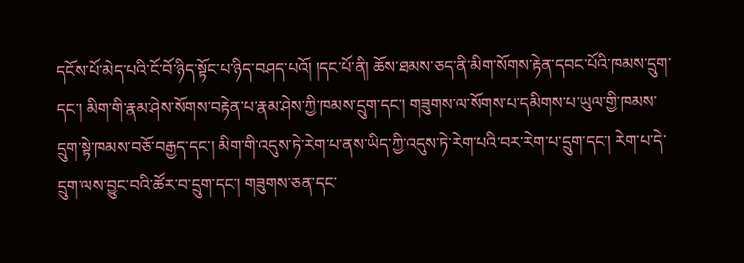དངོས་པོ་མེད་པའི་ངོ་བོ་ཉིད་སྟོང་པ་ཉིད་བཤད་པའོ། །དང་པོ་ནི། ཆོས་ཐམས་ཅད་ནི་མིག་སོགས་རྟེན་དབང་པོའི་ཁམས་དྲུག་དང་། མིག་གི་རྣམ་ཤེས་སོགས་བརྟེན་པ་རྣམ་ཤེས་ཀྱི་ཁམས་དྲུག་དང་། གཟུགས་ལ་སོགས་པ་དམིགས་པ་ཡུལ་གྱི་ཁམས་དྲུག་སྟེ་ཁམས་བཅོ་བརྒྱད་དང་། མིག་གི་འདུས་ཏེ་རེག་པ་ནས་ཡིད་ཀྱི་འདུས་ཏེ་རེག་པའི་བར་རེག་པ་དྲུག་དང་། རེག་པ་དེ་ དྲུག་ལས་བྱུང་བའི་ཚོར་བ་དྲུག་དང་། གཟུགས་ཅན་དང་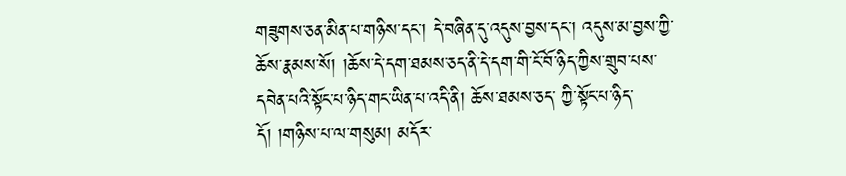གཟུགས་ཅན་མིན་པ་གཉིས་དང་། དེ་བཞིན་དུ་འདུས་བྱས་དང་། འདུས་མ་བྱས་ཀྱི་ཆོས་རྣམས་སོ། །ཆོས་དེ་དག་ཐམས་ཅད་ནི་དེ་དག་གི་ངོ་བོ་ཉིད་ཀྱིས་གྲུབ་པས་དབེན་པའི་སྟོང་པ་ཉིད་གང་ཡིན་པ་འདི་ནི། ཆོས་ཐམས་ཅད་ ཀྱི་སྟོང་པ་ཉིད་དོ། །གཉིས་པ་ལ་གསུམ། མདོར་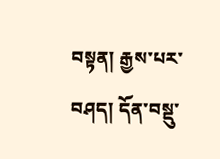བསྟན། རྒྱས་པར་བཤད། དོན་བསྡུ་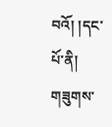བའོ། །དང་པོ་ནི། གཟུགས་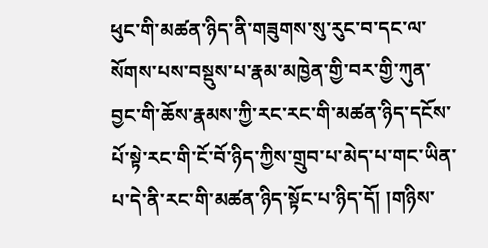ཕུང་གི་མཚན་ཉིད་ནི་གཟུགས་སུ་རུང་བ་དང་ལ་སོགས་པས་བསྡུས་པ་རྣམ་མཁྱེན་གྱི་བར་གྱི་ཀུན་བྱང་གི་ཆོས་རྣམས་ཀྱི་རང་རང་གི་མཚན་ཉིད་དངོས་ པོ་སྟེ་རང་གི་ངོ་བོ་ཉིད་ཀྱིས་གྲུབ་པ་མེད་པ་གང་ཡིན་པ་དེ་ནི་རང་གི་མཚན་ཉིད་སྟོང་པ་ཉིད་དོ། །གཉིས་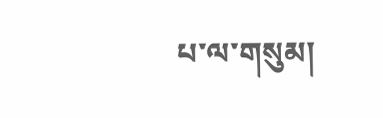པ་ལ་གསུམ།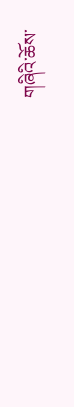གཞིའི་ཆོས་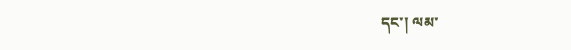དང་། ལམ་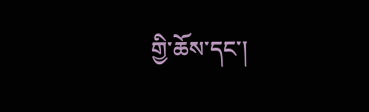གྱི་ཆོས་དང་།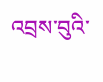འབྲས་བུའི་